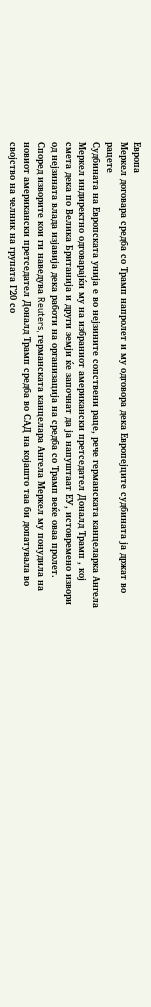Европа
Меркел договара средба со Трамп напролет и му одговора дека Европејците судбината ја држат во рацете
Судбината на Европската унија е во нејзините сопствени раце, рече германската канцеларка Ангела Меркел индиректно одговарајќи му на избраниот американски претседател Доналд Трамп , кој смета дека по Велика Британија и други земји ќе започнат да ја напуштаат ЕУ, истовремено извори од нејзината влада изјавија дека работи на организација на средба со Трамп веќе оваа пролет.
Според изворите кои ги наведува Reuters, германската канцелара Ангела Меркел му понудила на новиот американски претседател Доналд Трамп средба во САД на којашто таа би допатувала во својство на челник на групата Г20 со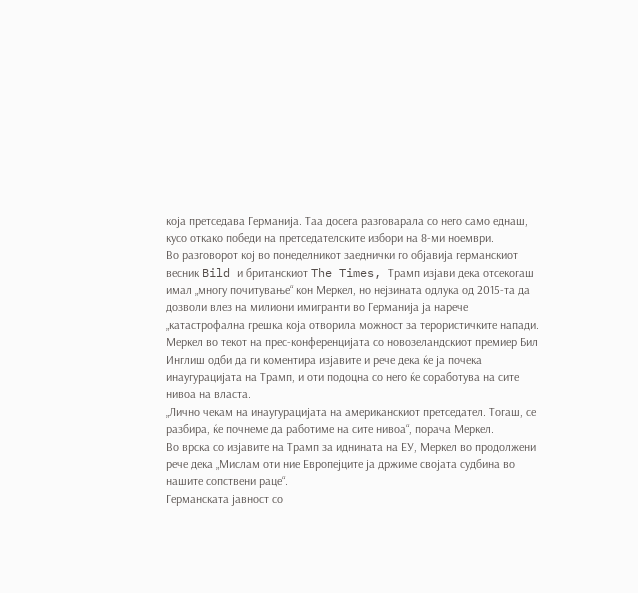која претседава Германија. Таа досега разговарала со него само еднаш, кусо откако победи на претседателските избори на 8-ми ноември.
Во разговорот кој во понеделникот заеднички го објавија германскиот весник Bild и британскиот The Times, Трамп изјави дека отсекогаш имал „многу почитување“ кон Меркел, но нејзината одлука од 2015-та да дозволи влез на милиони имигранти во Германија ја нарече „катастрофална грешка која отворила можност за терористичките напади.
Меркел во текот на прес-конференцијата со новозеландскиот премиер Бил Инглиш одби да ги коментира изјавите и рече дека ќе ја почека инаугурацијата на Трамп, и оти подоцна со него ќе соработува на сите нивоа на власта.
„Лично чекам на инаугурацијата на американскиот претседател. Тогаш, се разбира, ќе почнеме да работиме на сите нивоа“, порача Меркел.
Во врска со изјавите на Трамп за иднината на ЕУ, Меркел во продолжени рече дека „Мислам оти ние Европејците ја држиме својата судбина во нашите сопствени раце“.
Германската јавност со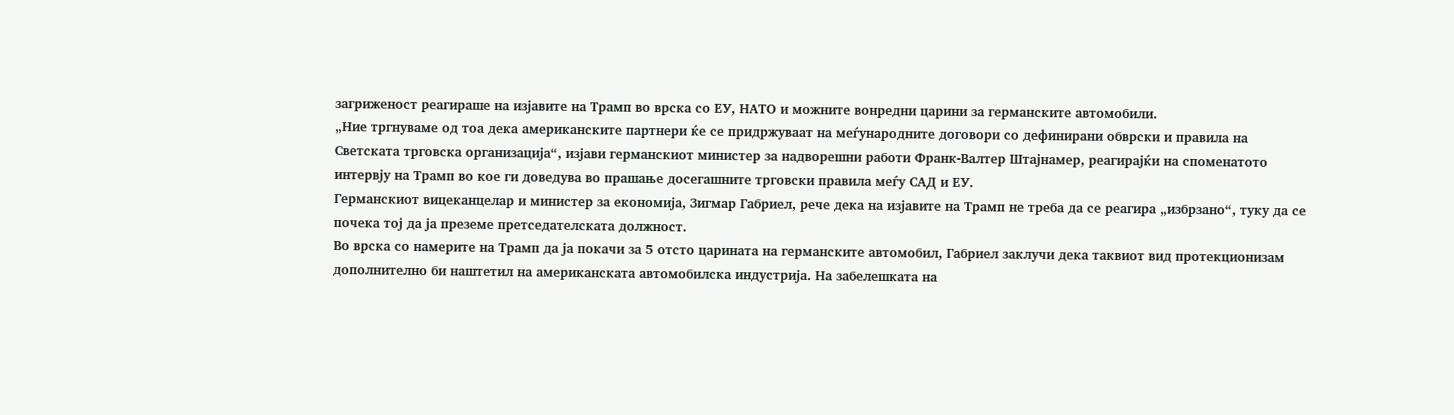загриженост реагираше на изјавите на Трамп во врска со ЕУ, НАТО и можните вонредни царини за германските автомобили.
„Ние тргнуваме од тоа дека американските партнери ќе се придржуваат на меѓународните договори со дефинирани обврски и правила на Светската трговска организација“, изјави германскиот министер за надворешни работи Франк-Валтер Штајнамер, реагирајќи на споменатото интервју на Трамп во кое ги доведува во прашање досегашните трговски правила меѓу САД и ЕУ.
Германскиот вицеканцелар и министер за економија, Зигмар Габриел, рече дека на изјавите на Трамп не треба да се реагира „избрзано“, туку да се почека тој да ја преземе претседателската должност.
Во врска со намерите на Трамп да ја покачи за 5 отсто царината на германските автомобил, Габриел заклучи дека таквиот вид протекционизам дополнително би наштетил на американската автомобилска индустрија. На забелешката на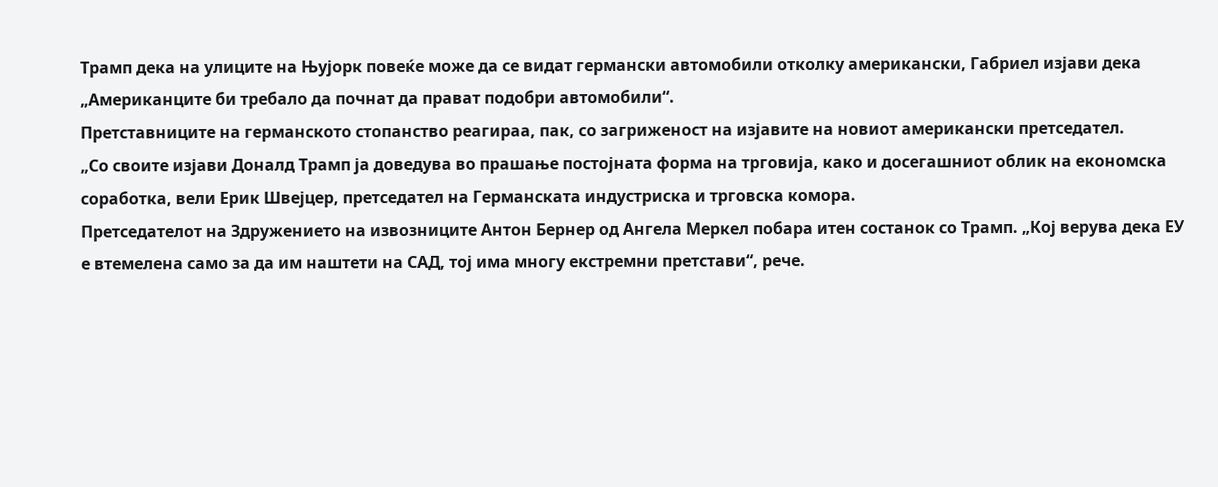Трамп дека на улиците на Њујорк повеќе може да се видат германски автомобили отколку американски, Габриел изјави дека „Американците би требало да почнат да прават подобри автомобили“.
Претставниците на германското стопанство реагираа, пак, со загриженост на изјавите на новиот американски претседател.
„Со своите изјави Доналд Трамп ја доведува во прашање постојната форма на трговија, како и досегашниот облик на економска соработка, вели Ерик Швејцер, претседател на Германската индустриска и трговска комора.
Претседателот на Здружението на извозниците Антон Бернер од Ангела Меркел побара итен состанок со Трамп. „Кој верува дека ЕУ е втемелена само за да им наштети на САД, тој има многу екстремни претстави“, рече.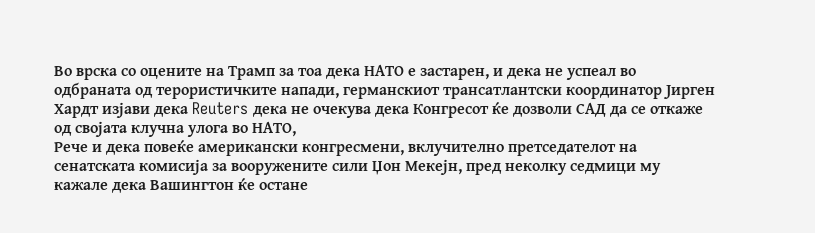Во врска со оцените на Трамп за тоа дека НАТО е застарен, и дека не успеал во одбраната од терористичките напади, германскиот трансатлантски координатор Јирген Хардт изјави дека Reuters дека не очекува дека Конгресот ќе дозволи САД да се откаже од својата клучна улога во НАТО,
Рече и дека повеќе американски конгресмени, вклучително претседателот на сенатската комисија за вооружените сили Џон Мекејн, пред неколку седмици му кажале дека Вашингтон ќе остане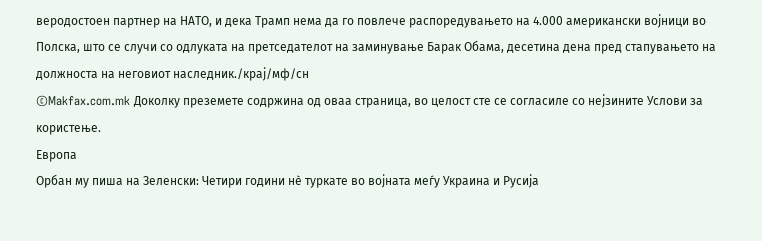веродостоен партнер на НАТО, и дека Трамп нема да го повлече распоредувањето на 4.000 американски војници во Полска, што се случи со одлуката на претседателот на заминување Барак Обама, десетина дена пред стапувањето на должноста на неговиот наследник./крај/мф/сн
©Makfax.com.mk Доколку преземете содржина од оваа страница, во целост сте се согласиле со нејзините Услови за користење.
Европа
Орбан му пиша на Зеленски: Четири години нè туркате во војната меѓу Украина и Русија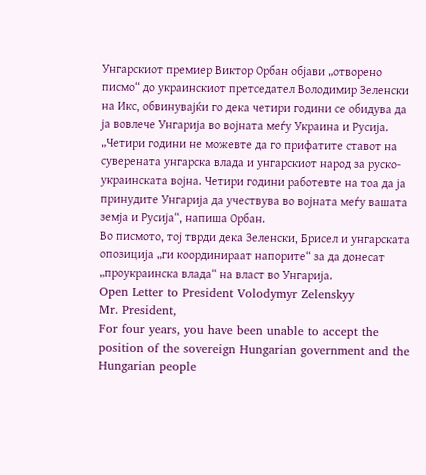Унгарскиот премиер Виктор Орбан објави „отворено писмо“ до украинскиот претседател Володимир Зеленски на Икс, обвинувајќи го дека четири години се обидува да ја вовлече Унгарија во војната меѓу Украина и Русија.
„Четири години не можевте да го прифатите ставот на суверената унгарска влада и унгарскиот народ за руско-украинската војна. Четири години работевте на тоа да ја принудите Унгарија да учествува во војната меѓу вашата земја и Русија“, напиша Орбан.
Во писмото, тој тврди дека Зеленски, Брисел и унгарската опозиција „ги координираат напорите“ за да донесат „проукраинска влада“ на власт во Унгарија.
Open Letter to President Volodymyr Zelenskyy
Mr. President,
For four years, you have been unable to accept the position of the sovereign Hungarian government and the Hungarian people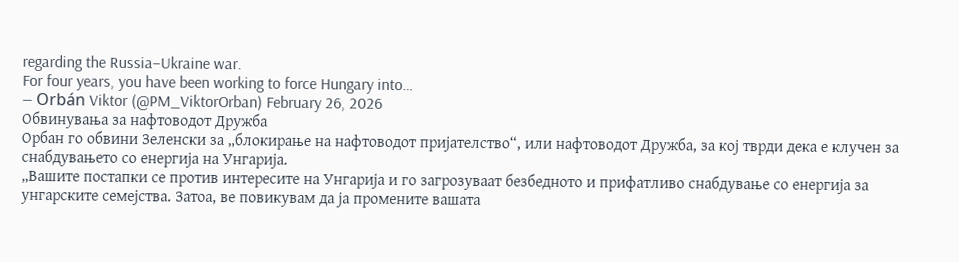regarding the Russia–Ukraine war.
For four years, you have been working to force Hungary into…
— Orbán Viktor (@PM_ViktorOrban) February 26, 2026
Обвинувања за нафтоводот Дружба
Орбан го обвини Зеленски за „блокирање на нафтоводот пријателство“, или нафтоводот Дружба, за кој тврди дека е клучен за снабдувањето со енергија на Унгарија.
„Вашите постапки се против интересите на Унгарија и го загрозуваат безбедното и прифатливо снабдување со енергија за унгарските семејства. Затоа, ве повикувам да ја промените вашата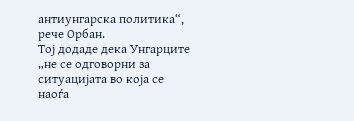антиунгарска политика“, рече Орбан.
Тој додаде дека Унгарците „не се одговорни за ситуацијата во која се наоѓа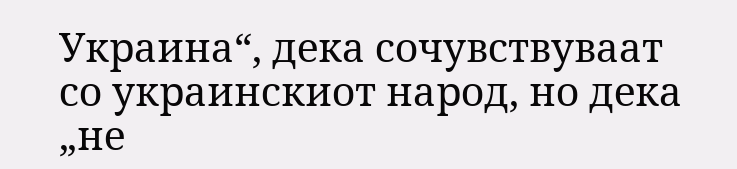Украина“, дека сочувствуваат со украинскиот народ, но дека „не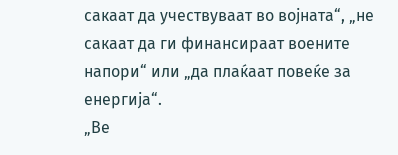сакаат да учествуваат во војната“, „не сакаат да ги финансираат воените напори“ или „да плаќаат повеќе за енергија“.
„Ве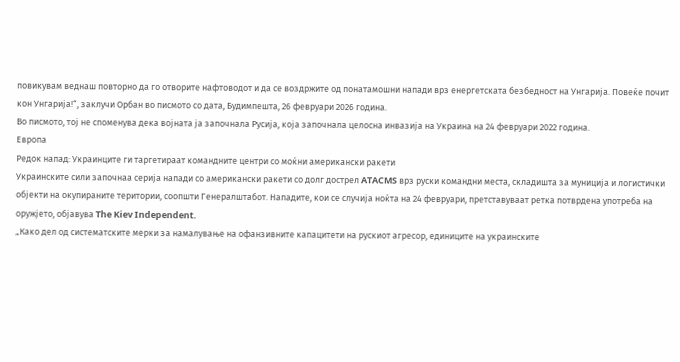повикувам веднаш повторно да го отворите нафтоводот и да се воздржите од понатамошни напади врз енергетската безбедност на Унгарија. Повеќе почит кон Унгарија!“, заклучи Орбан во писмото со дата, Будимпешта, 26 февруари 2026 година.
Во писмото, тој не споменува дека војната ја започнала Русија, која започнала целосна инвазија на Украина на 24 февруари 2022 година.
Европа
Редок напад: Украинците ги таргетираат командните центри со моќни американски ракети
Украинските сили започнаа серија напади со американски ракети со долг дострел ATACMS врз руски командни места, складишта за муниција и логистички објекти на окупираните територии, соопшти Генералштабот. Нападите, кои се случија ноќта на 24 февруари, претставуваат ретка потврдена употреба на оружјето, објавува The Kiev Independent.
„Како дел од систематските мерки за намалување на офанзивните капацитети на рускиот агресор, единиците на украинските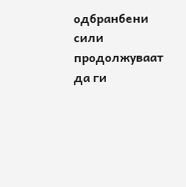одбранбени сили продолжуваат да ги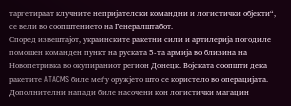таргетираат клучните непријателски командни и логистички објекти“, се вели во соопштението на Генералштабот.
Според извештајот, украинските ракетни сили и артилерија погодиле помошен команден пункт на руската 5-та армија во близина на Новопетривка во окупираниот регион Донецк. Војската соопшти дека ракетите ATACMS биле меѓу оружјето што се користело во операцијата.
Дополнителни напади биле насочени кон логистички магацин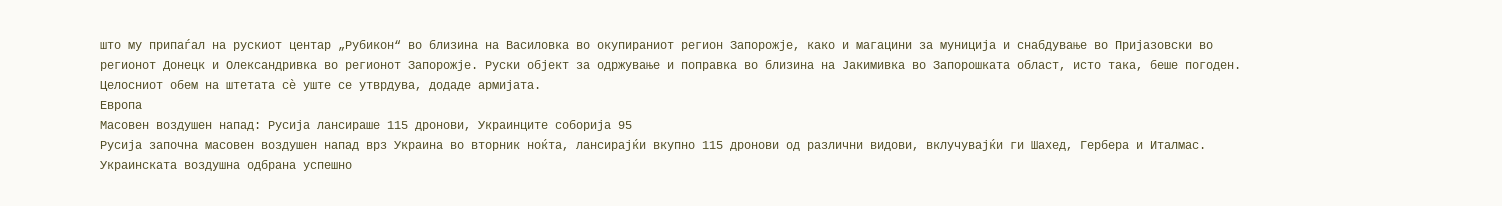што му припаѓал на рускиот центар „Рубикон“ во близина на Василовка во окупираниот регион Запорожје, како и магацини за муниција и снабдување во Пријазовски во регионот Донецк и Олександривка во регионот Запорожје. Руски објект за одржување и поправка во близина на Јакимивка во Запорошката област, исто така, беше погоден. Целосниот обем на штетата сè уште се утврдува, додаде армијата.
Европа
Масовен воздушен напад: Русија лансираше 115 дронови, Украинците соборија 95
Русија започна масовен воздушен напад врз Украина во вторник ноќта, лансирајќи вкупно 115 дронови од различни видови, вклучувајќи ги Шахед, Гербера и Италмас. Украинската воздушна одбрана успешно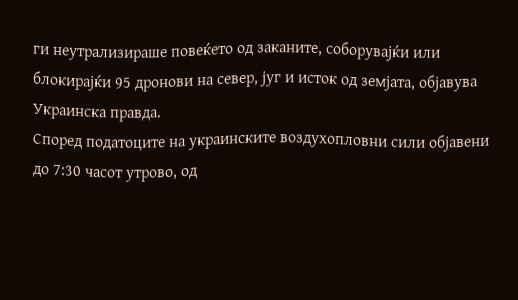ги неутрализираше повеќето од заканите, соборувајќи или блокирајќи 95 дронови на север, југ и исток од земјата, објавува Украинска правда.
Според податоците на украинските воздухопловни сили објавени до 7:30 часот утрово, од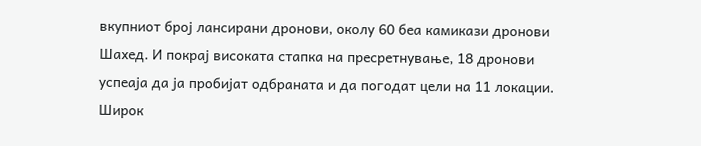вкупниот број лансирани дронови, околу 60 беа камикази дронови Шахед. И покрај високата стапка на пресретнување, 18 дронови успеаја да ја пробијат одбраната и да погодат цели на 11 локации.
Широк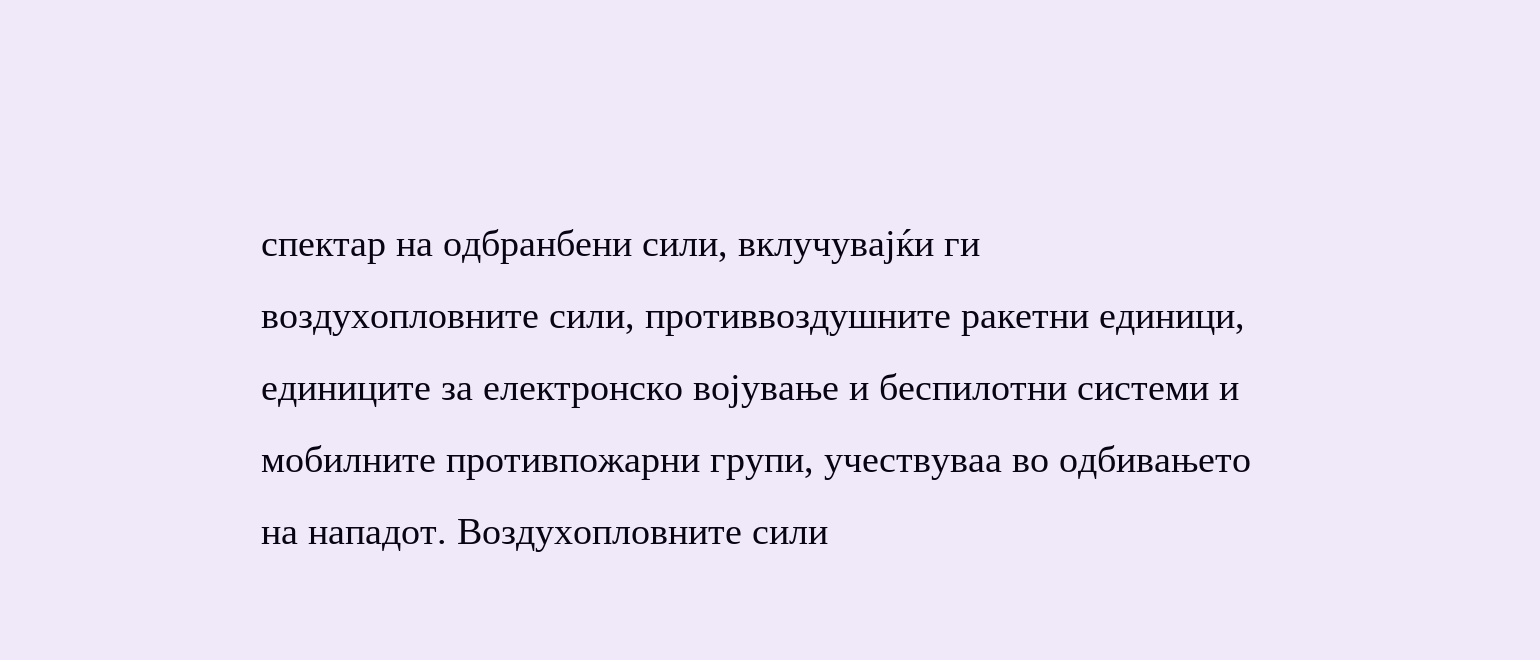спектар на одбранбени сили, вклучувајќи ги воздухопловните сили, противвоздушните ракетни единици, единиците за електронско војување и беспилотни системи и мобилните противпожарни групи, учествуваа во одбивањето на нападот. Воздухопловните сили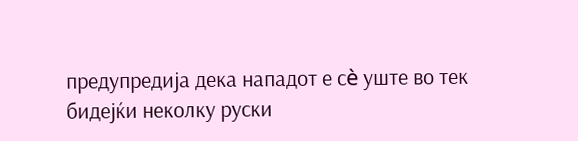предупредија дека нападот е сè уште во тек бидејќи неколку руски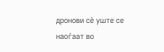дронови сè уште се наоѓаат во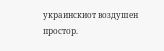украинскиот воздушен простор.